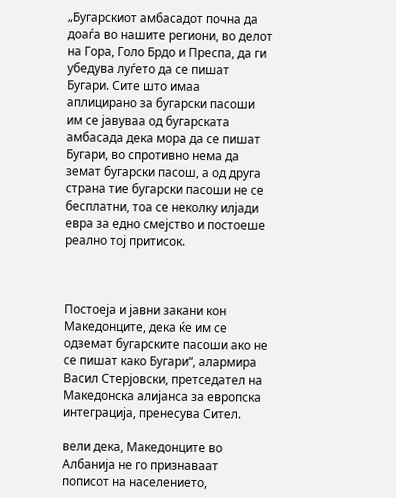„Бугарскиот амбасадот почна да доаѓа во нашите региони, во делот на Гора, Голо Брдо и Преспа, да ги убедува луѓето да се пишат Бугари. Сите што имаа аплицирано за бугарски пасоши им се јавуваа од бугарската амбасада дека мора да се пишат Бугари, во спротивно нема да земат бугарски пасош, а од друга страна тие бугарски пасоши не се бесплатни, тоа се неколку илјади евра за едно смејство и постоеше реално тој притисок.



Постоеја и јавни закани кон Македонците, дека ќе им се одземат бугарските пасоши ако не се пишат како Бугари“, алармира Васил Стерјовски, претседател на Македонска алијанса за европска интеграција, пренесува Сител.

вели дека, Македонците во Албанија не го признаваат пописот на населението,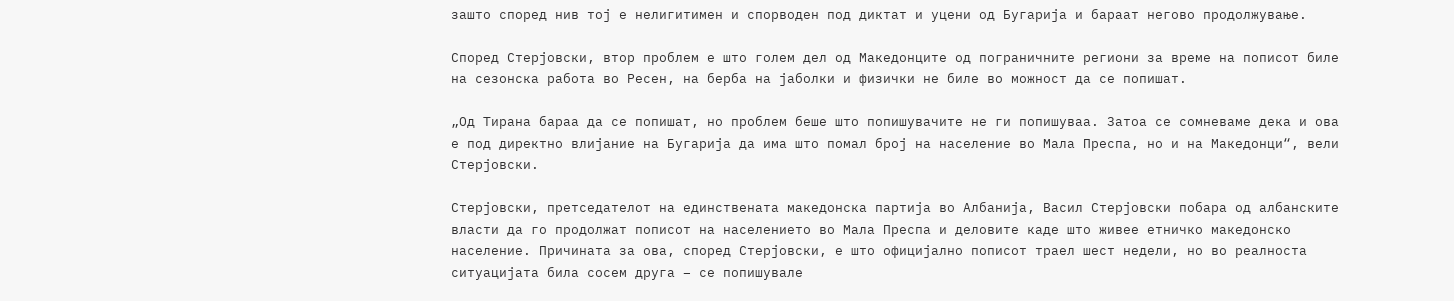зашто според нив тој е нелигитимен и спорводен под диктат и уцени од Бугарија и бараат негово продолжување.

Според Стерјовски, втор проблем е што голем дел од Македонците од пограничните региони за време на пописот биле на сезонска работа во Ресен, на берба на јаболки и физички не биле во можност да се попишат.

„Од Тирана бараа да се попишат, но проблем беше што попишувачите не ги попишуваа. Затоа се сомневаме дека и ова е под директно влијание на Бугарија да има што помал број на население во Мала Преспа, но и на Македонци“, вели Стерјовски.

Стерјовски, претседателот на единствената македонска партија во Албанија, Васил Стерјовски побара од албанските власти да го продолжат пописот на населението во Мала Преспа и деловите каде што живее етничко македонско население. Причината за ова, според Стерјовски, е што официјално пописот траел шест недели, но во реалноста ситуацијата била сосем друга – се попишувале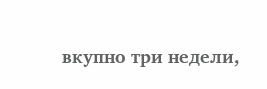вкупно три недели,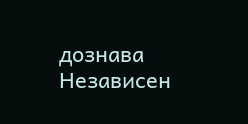дознава Независен